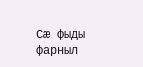Сæ фыды фарныл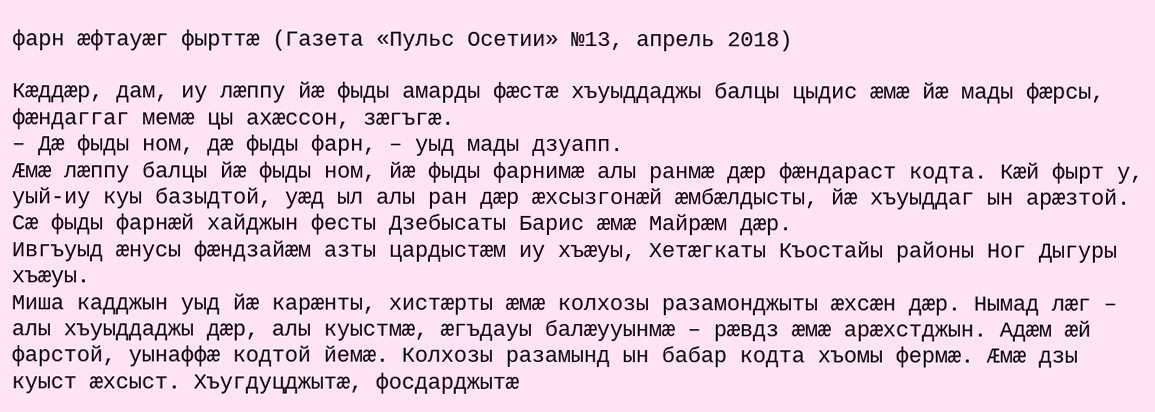фарн æфтауæг фырттæ (Газета «Пульс Осетии» №13, апрель 2018)

Кæддæр, дам, иу лæппу йæ фыды амарды фæстæ хъуыддаджы балцы цыдис æмæ йæ мады фæрсы, фæндаггаг мемæ цы ахæссон, зæгъгæ.
– Дæ фыды ном, дæ фыды фарн, – уыд мады дзуапп.
Æмæ лæппу балцы йæ фыды ном, йæ фыды фарнимæ алы ранмæ дæр фæндараст кодта. Кæй фырт у, уый-иу куы базыдтой, уæд ыл алы ран дæр æхсызгонæй æмбæлдысты, йæ хъуыддаг ын арæзтой.
Сæ фыды фарнæй хайджын фесты Дзебысаты Барис æмæ Майрæм дæр.
Ивгъуыд æнусы фæндзайæм азты цардыстæм иу хъæуы, Хетæгкаты Къостайы районы Ног Дыгуры хъæуы.
Миша кадджын уыд йæ карæнты, хистæрты æмæ колхозы разамонджыты æхсæн дæр. Нымад лæг – алы хъуыддаджы дæр, алы куыстмæ, æгъдауы балæууынмæ – рæвдз æмæ арæхстджын. Адæм æй фарстой, уынаффæ кодтой йемæ. Колхозы разамынд ын бабар кодта хъомы фермæ. Æмæ дзы куыст æхсыст. Хъугдуцджытæ, фосдарджытæ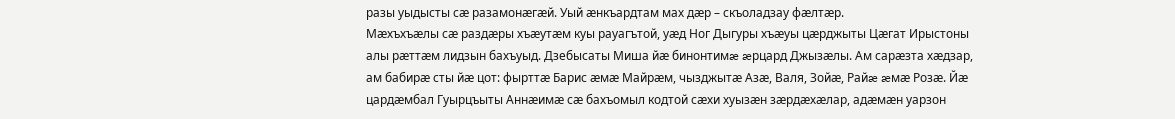разы уыдысты сæ разамонæгæй. Уый æнкъардтам мах дæр – скъоладзау фæлтæр.
Мæхъхъæлы сæ раздæры хъæутæм куы рауагътой, уæд Ног Дыгуры хъæуы цæрджыты Цæгат Ирыстоны алы рæттæм лидзын бахъуыд. Дзебысаты Миша йæ бинонтимæ æрцард Джызæлы. Ам сарæзта хæдзар, ам бабирæ сты йæ цот: фырттæ Барис æмæ Майрæм, чызджытæ Азæ, Валя, Зойæ, Райæ æмæ Розæ. Йæ цардæмбал Гуырцъыты Аннæимæ сæ бахъомыл кодтой сæхи хуызæн зæрдæхæлар, адæмæн уарзон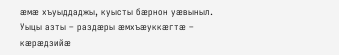æмæ хъуыддаджы, куысты бæрнон уæвыныл.
Уыцы азты – раздæры æмхъæуккæгтæ – кæрæдзийæ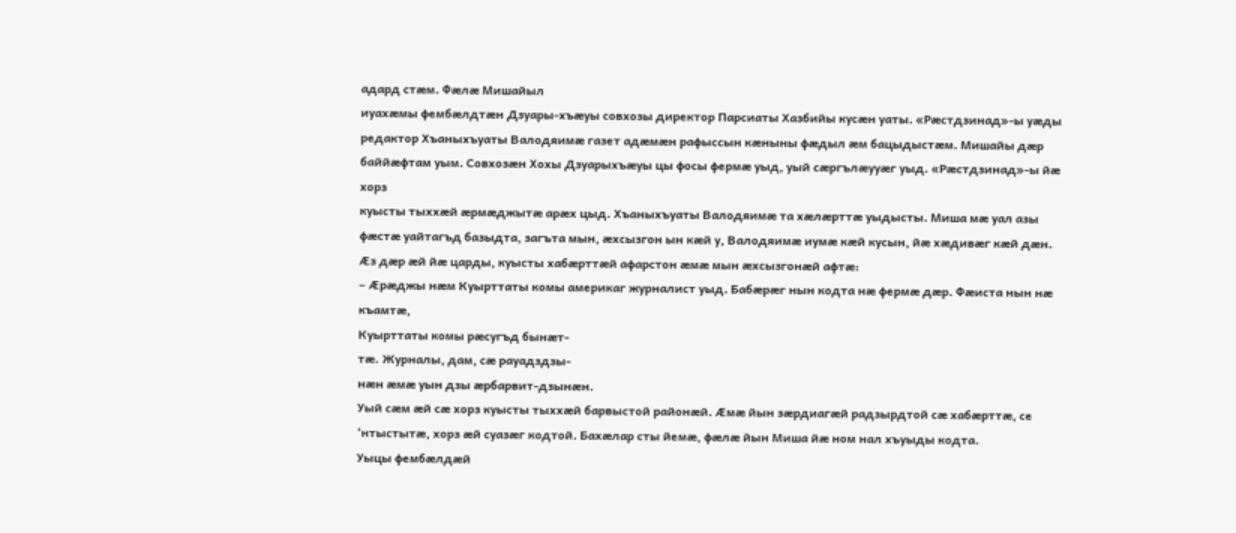адард стæм. Фæлæ Мишайыл
иуахæмы фембæлдтæн Дзуары-хъæуы совхозы директор Парсиаты Хазбийы кусæн уаты. «Рæстдзинад»-ы уæды редактор Хъаныхъуаты Валодяимæ газет адæмæн рафыссын кæныны фæдыл æм бацыдыстæм. Мишайы дæр баййæфтам уым. Совхозæн Хохы Дзуарыхъæуы цы фосы фермæ уыд, уый сæргълæууæг уыд. «Рæстдзинад»-ы йæ хорз
куысты тыххæй æрмæджытæ арæх цыд. Хъаныхъуаты Валодяимæ та хæлæрттæ уыдысты. Миша мæ уал азы фæстæ уайтагъд базыдта, загъта мын, æхсызгон ын кæй у, Валодяимæ иумæ кæй кусын, йæ хæдивæг кæй дæн.
Æз дæр æй йæ царды, куысты хабæрттæй афарстон æмæ мын æхсызгонæй афтæ:
– Æрæджы нæм Куырттаты комы америкаг журналист уыд. Бабæрæг нын кодта нæ фермæ дæр. Фæиста нын нæ къамтæ,
Куырттаты комы рæсугъд бынæт-
тæ. Журналы, дам, сæ рауадздзы-
нæн æмæ уын дзы æрбарвит-дзынæн.
Уый сæм æй сæ хорз куысты тыххæй барвыстой районæй. Æмæ йын зæрдиагæй радзырдтой сæ хабæрттæ, се ‘нтыстытæ, хорз æй суазæг кодтой. Бахæлар сты йемæ, фæлæ йын Миша йæ ном нал хъуыды кодта.
Уыцы фембæлдæй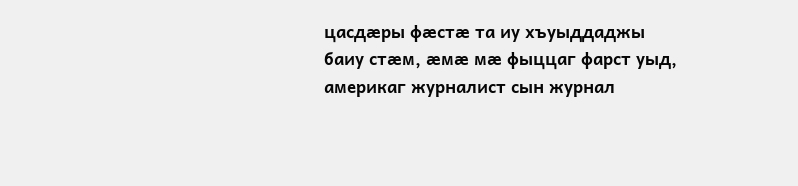цасдæры фæстæ та иу хъуыддаджы баиу стæм, æмæ мæ фыццаг фарст уыд, америкаг журналист сын журнал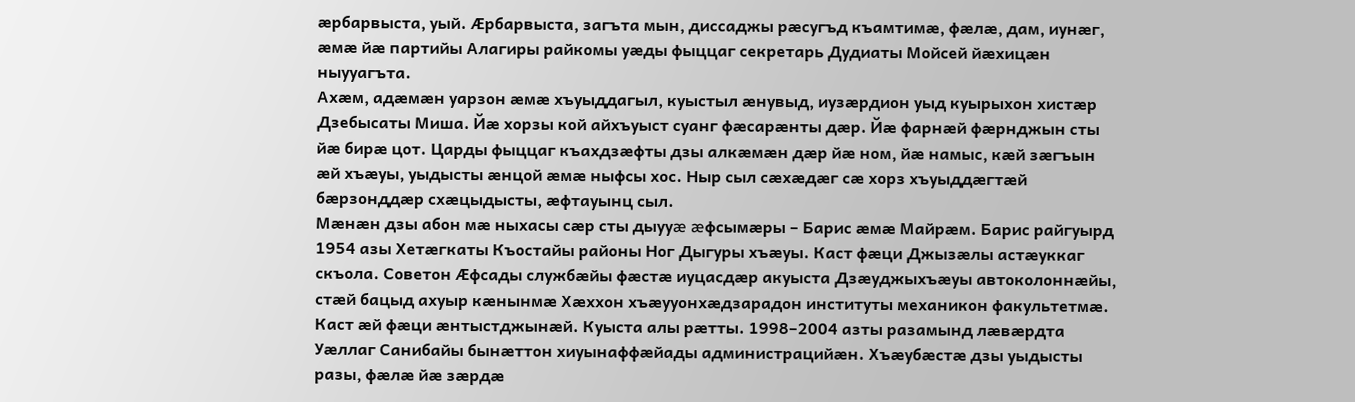æрбарвыста, уый. Æрбарвыста, загъта мын, диссаджы рæсугъд къамтимæ, фæлæ, дам, иунæг, æмæ йæ партийы Алагиры райкомы уæды фыццаг секретарь Дудиаты Мойсей йæхицæн ныууагъта.
Ахæм, адæмæн уарзон æмæ хъуыддагыл, куыстыл æнувыд, иузæрдион уыд куырыхон хистæр Дзебысаты Миша. Йæ хорзы кой айхъуыст суанг фæсарæнты дæр. Йæ фарнæй фæрнджын сты йæ бирæ цот. Царды фыццаг къахдзæфты дзы алкæмæн дæр йæ ном, йæ намыс, кæй зæгъын æй хъæуы, уыдысты æнцой æмæ ныфсы хос. Ныр сыл сæхæдæг сæ хорз хъуыддæгтæй бæрзонддæр схæцыдысты, æфтауынц сыл.
Мæнæн дзы абон мæ ныхасы сæр сты дыууæ æфсымæры – Барис æмæ Майрæм. Барис райгуырд 1954 азы Хетæгкаты Къостайы районы Ног Дыгуры хъæуы. Каст фæци Джызæлы астæуккаг скъола. Советон Æфсады службæйы фæстæ иуцасдæр акуыста Дзæуджыхъæуы автоколоннæйы, стæй бацыд ахуыр кæнынмæ Хæххон хъæууонхæдзарадон институты механикон факультетмæ. Каст æй фæци æнтыстджынæй. Куыста алы рæтты. 1998–2004 азты разамынд лæвæрдта Уæллаг Санибайы бынæттон хиуынаффæйады администрацийæн. Хъæубæстæ дзы уыдысты разы, фæлæ йæ зæрдæ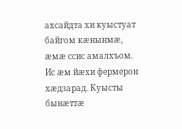ахсайдта хи куыстуат байгом кæнынмæ, æмæ ссис амалхъом. Ис æм йæхи фермерон хæдзарад. Куысты бынæттæ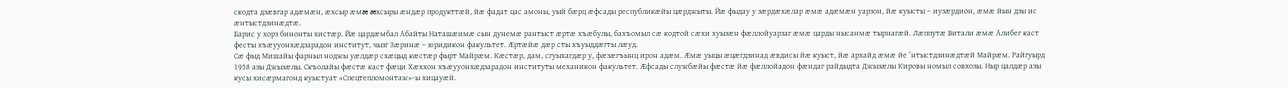скодта дзæвгар адæмæн, æхсыр æмæ æхсыры æндæр продукттæй, йæ фадат цас амоны, уый бæрц æфсады республикæйы цæрджыты. Йæ фыдау у зæрдæхæлар æмæ адæмæн уарзон, йæ куысты – иузæрдион, æмæ йын дзы ис æнтыстдзинæдтæ.
Барис у хорз бинонты хистæр. Йæ цардæмбал Абайты Наташæимæ сын дунемæ рантыст æртæ хъæбулы, бахъомыл сæ кодтой сæхи хуызæн фæллойуарзаг æмæ царды нысанмæ тырнагæй. Лæппутæ Витали æмæ Алибег каст фесты хъæууонхæдзарадон институт, чызг Зæринæ – юридикон факультет. Æртæйæ дæр сты хъуыддæгты лæуд.
Сæ фыд Мишайы фарныл ноджы уæлдæр схæцыд кæстæр фырт Майрæм. Кæстæр, дам, сгуыхагдæр у, фæзæгъынц ирон адæм. Æмæ уыцы æцæгдзинад æвдисы йæ куыст, йæ архайд æмæ йе ‘нтыстдзинæдтæй Майрæм. Райгуырд 1958 азы Джызæлы. Скъолайы фæстæ каст фæци Хæххон хъæууонхæдзарадон институты механикон факультет. Æфсады службæйы фæстæ йæ фæллойадон фæндаг райдыдта Джызæлы Кировы номыл совхозы. Ныр цалдæр азы кусы хисæрмагонд куыстуат «Спецтепломонтаж»-ы хицауæй.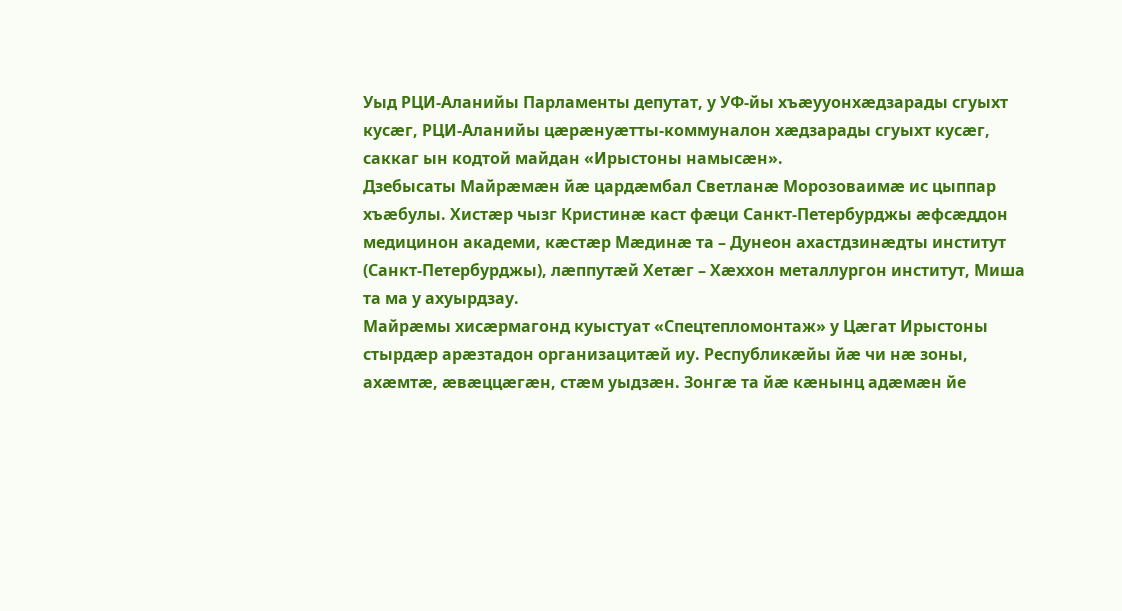Уыд РЦИ-Аланийы Парламенты депутат, у УФ-йы хъæууонхæдзарады сгуыхт кусæг, РЦИ-Аланийы цæрæнуæтты-коммуналон хæдзарады сгуыхт кусæг, саккаг ын кодтой майдан «Ирыстоны намысæн».
Дзебысаты Майрæмæн йæ цардæмбал Светланæ Морозоваимæ ис цыппар хъæбулы. Хистæр чызг Кристинæ каст фæци Санкт-Петербурджы æфсæддон медицинон академи, кæстæр Мæдинæ та – Дунеон ахастдзинæдты институт (Санкт-Петербурджы), лæппутæй Хетæг – Хæххон металлургон институт, Миша та ма у ахуырдзау.
Майрæмы хисæрмагонд куыстуат «Спецтепломонтаж» у Цæгат Ирыстоны стырдæр арæзтадон организацитæй иу. Республикæйы йæ чи нæ зоны, ахæмтæ, æвæццæгæн, стæм уыдзæн. Зонгæ та йæ кæнынц адæмæн йе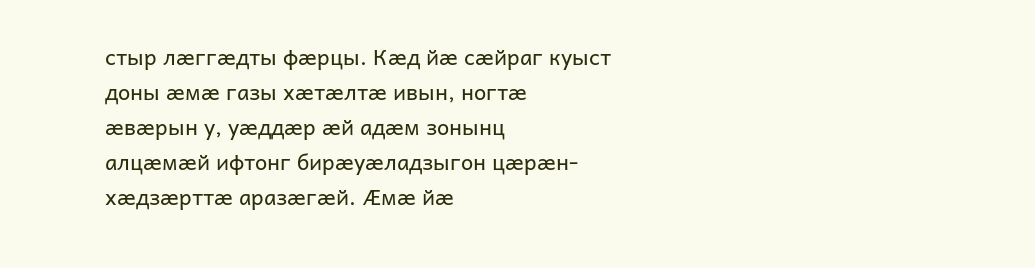стыр лæггæдты фæрцы. Кæд йæ сæйраг куыст
доны æмæ газы хæтæлтæ ивын, ногтæ æвæрын у, уæддæр æй адæм зонынц алцæмæй ифтонг бирæуæладзыгон цæрæн-хæдзæрттæ аразæгæй. Æмæ йæ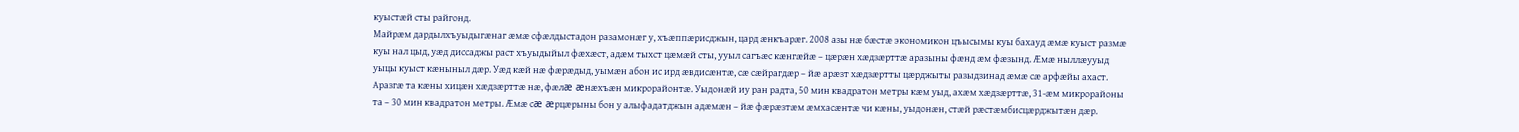куыстæй сты райгонд.
Майрæм дардылхъуыдыгæнаг æмæ сфæлдыстадон разамонæг у, хъæппæрисджын, цард æнкъарæг. 2008 азы нæ бæстæ экономикон цъысымы куы бахауд æмæ куыст размæ куы нал цыд, уæд диссаджы раст хъуыдыйыл фæхæст, адæм тыхст цæмæй сты, ууыл сагъæс кæнгæйæ – цæрæн хæдзæрттæ аразыны фæнд æм фæзынд. Æмæ ныллæууыд уыцы куыст кæныныл дæр. Уæд кæй нæ фæрæдыд, уымæн абон ис ирд æвдисæнтæ, сæ сæйрагдæр – йæ арæзт хæдзæртты цæрджыты разыдзинад æмæ сæ арфæйы ахаст. Аразгæ та кæны хицæн хæдзæрттæ нæ, фæлæ æнæхъæн микрорайонтæ. Уыдонæй иу ран радта, 50 мин квадратон метры кæм уыд, ахæм хæдзæрттæ, 31-æм микрорайоны та – 30 мин квадратон метры. Æмæ сæ æрцæрыны бон у алыфадатджын адæмæн – йæ фæрæзтæм æмхасæнтæ чи кæны, уыдонæн, стæй рæстæмбисцæрджытæн дæр.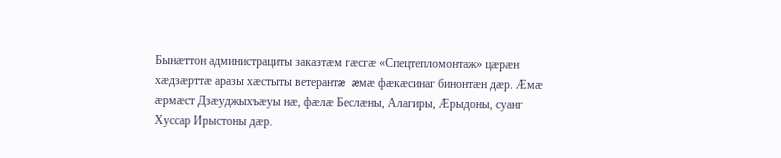Бынæттон администрациты заказтæм гæсгæ «Спецтепломонтаж» цæрæн хæдзæрттæ аразы хæстыты ветерантæ æмæ фæкæсинаг бинонтæн дæр. Æмæ æрмæст Дзæуджыхъæуы нæ, фæлæ Беслæны, Алагиры, Æрыдоны, суанг Хуссар Ирыстоны дæр.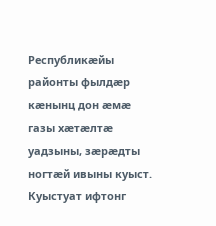Республикæйы районты фылдæр кæнынц дон æмæ газы хæтæлтæ уадзыны, зæрæдты ногтæй ивыны куыст. Куыстуат ифтонг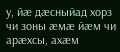у, йæ дæсныйад хорз чи зоны æмæ йæм чи арæхсы, ахæм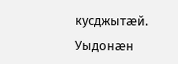кусджытæй. Уыдонæн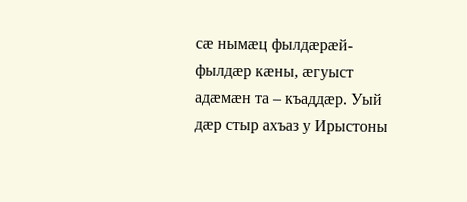сæ нымæц фылдæрæй-фылдæр кæны, æгуыст адæмæн та – къаддæр. Уый дæр стыр ахъаз у Ирыстоны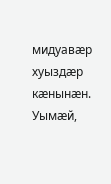мидуавæр хуыздæр кæнынæн. Уымæй,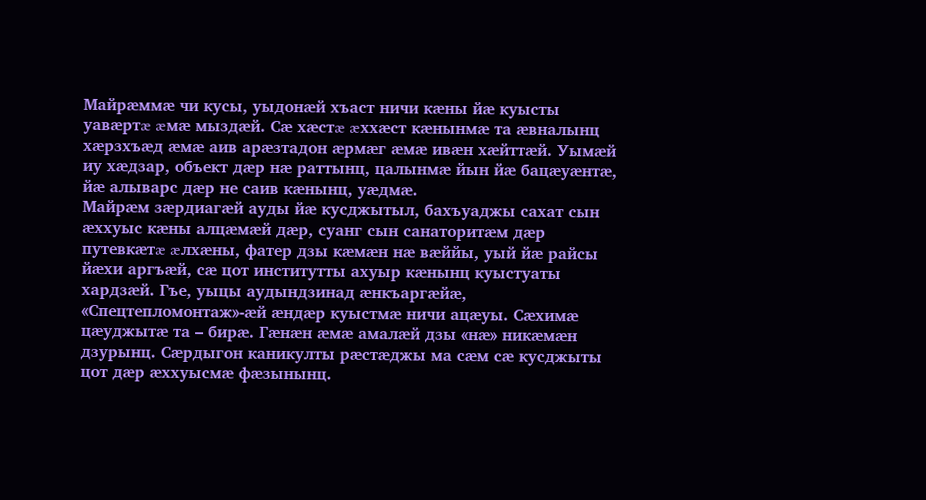Майрæммæ чи кусы, уыдонæй хъаст ничи кæны йæ куысты уавæртæ æмæ мыздæй. Сæ хæстæ æххæст кæнынмæ та æвналынц хæрзхъæд æмæ аив арæзтадон æрмæг æмæ ивæн хæйттæй. Уымæй иу хæдзар, объект дæр нæ раттынц, цалынмæ йын йæ бацæуæнтæ, йæ алыварс дæр не саив кæнынц, уæдмæ.
Майрæм зæрдиагæй ауды йæ кусджытыл, бахъуаджы сахат сын æххуыс кæны алцæмæй дæр, суанг сын санаторитæм дæр путевкæтæ æлхæны, фатер дзы кæмæн нæ вæййы, уый йæ райсы йæхи аргъæй, сæ цот институтты ахуыр кæнынц куыстуаты хардзæй. Гъе, уыцы аудындзинад æнкъаргæйæ, «Спецтепломонтаж»-æй æндæр куыстмæ ничи ацæуы. Сæхимæ цæуджытæ та – бирæ. Гæнæн æмæ амалæй дзы «нæ» никæмæн дзурынц. Сæрдыгон каникулты рæстæджы ма сæм сæ кусджыты цот дæр æххуысмæ фæзынынц.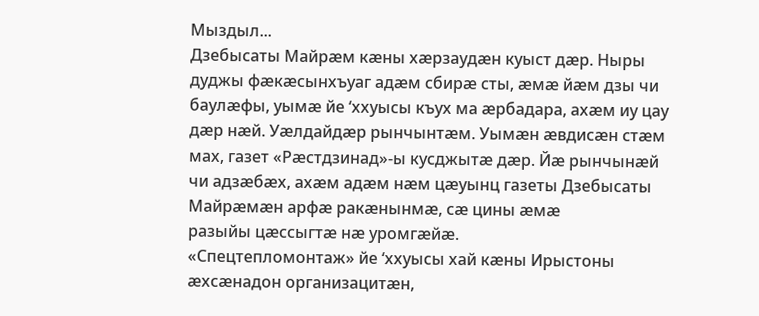Мыздыл...
Дзебысаты Майрæм кæны хæрзаудæн куыст дæр. Ныры дуджы фæкæсынхъуаг адæм сбирæ сты, æмæ йæм дзы чи баулæфы, уымæ йе ‘ххуысы къух ма æрбадара, ахæм иу цау дæр нæй. Уæлдайдæр рынчынтæм. Уымæн æвдисæн стæм мах, газет «Рæстдзинад»-ы кусджытæ дæр. Йæ рынчынæй чи адзæбæх, ахæм адæм нæм цæуынц газеты Дзебысаты Майрæмæн арфæ ракæнынмæ, сæ цины æмæ
разыйы цæссыгтæ нæ уромгæйæ.
«Спецтепломонтаж» йе ‘ххуысы хай кæны Ирыстоны æхсæнадон организацитæн,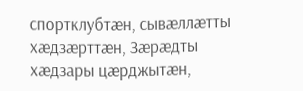спортклубтæн, сывæллæтты хæдзæрттæн, Зæрæдты хæдзары цæрджытæн,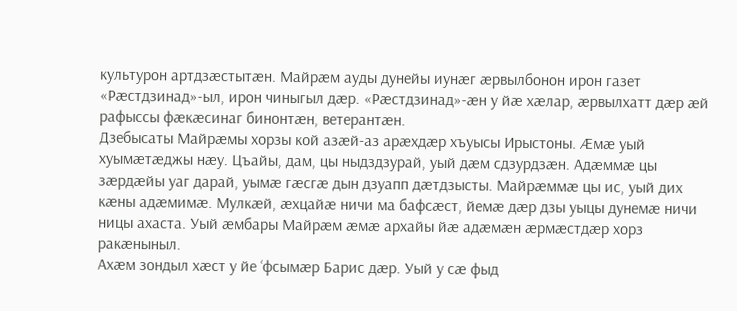культурон артдзæстытæн. Майрæм ауды дунейы иунæг æрвылбонон ирон газет «Рæстдзинад»-ыл, ирон чиныгыл дæр. «Рæстдзинад»-æн у йæ хæлар, æрвылхатт дæр æй рафыссы фæкæсинаг бинонтæн, ветерантæн.
Дзебысаты Майрæмы хорзы кой азæй-аз арæхдæр хъуысы Ирыстоны. Æмæ уый хуымæтæджы нæу. Цъайы, дам, цы ныдздзурай, уый дæм сдзурдзæн. Адæммæ цы зæрдæйы уаг дарай, уымæ гæсгæ дын дзуапп дæтдзысты. Майрæммæ цы ис, уый дих кæны адæмимæ. Мулкæй, æхцайæ ничи ма бафсæст, йемæ дæр дзы уыцы дунемæ ничи ницы ахаста. Уый æмбары Майрæм æмæ архайы йæ адæмæн æрмæстдæр хорз ракæныныл.
Ахæм зондыл хæст у йе ‘фсымæр Барис дæр. Уый у сæ фыд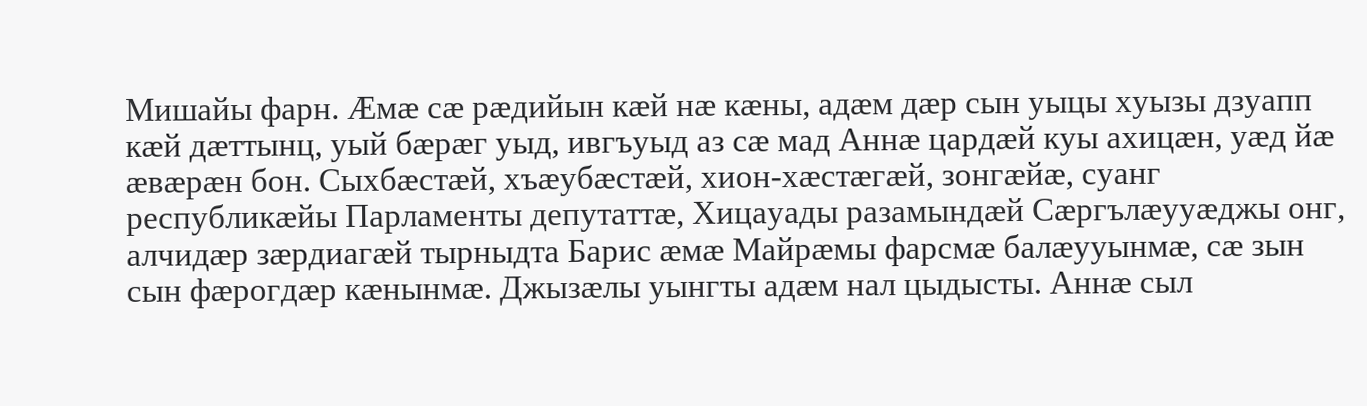Мишайы фарн. Æмæ сæ рæдийын кæй нæ кæны, адæм дæр сын уыцы хуызы дзуапп кæй дæттынц, уый бæрæг уыд, ивгъуыд аз сæ мад Аннæ цардæй куы ахицæн, уæд йæ æвæрæн бон. Сыхбæстæй, хъæубæстæй, хион-хæстæгæй, зонгæйæ, суанг республикæйы Парламенты депутаттæ, Хицауады разамындæй Сæргълæууæджы онг, алчидæр зæрдиагæй тырныдта Барис æмæ Майрæмы фарсмæ балæууынмæ, сæ зын сын фæрогдæр кæнынмæ. Джызæлы уынгты адæм нал цыдысты. Аннæ сыл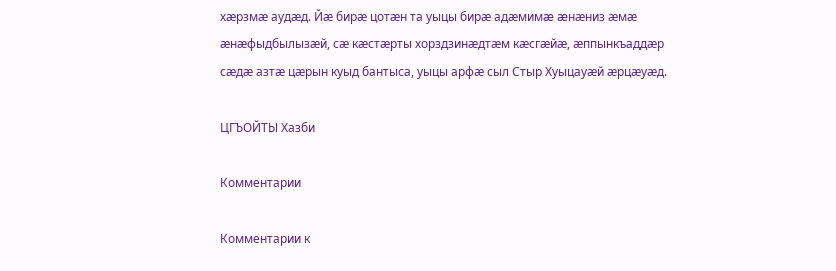хæрзмæ аудæд. Йæ бирæ цотæн та уыцы бирæ адæмимæ æнæниз æмæ æнæфыдбылызæй, сæ кæстæрты хорздзинæдтæм кæсгæйæ, æппынкъаддæр сæдæ азтæ цæрын куыд бантыса, уыцы арфæ сыл Стыр Хуыцауæй æрцæуæд.

ЦГЪОЙТЫ Хазби

Комментарии

Комментарии к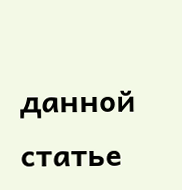данной статье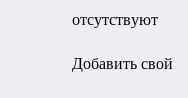отсутствуют

Добавить свой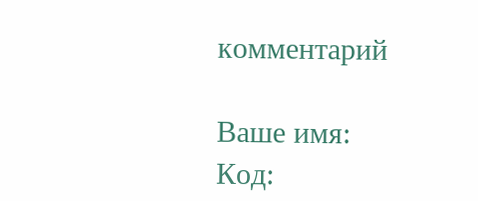комментарий

Ваше имя:
Код: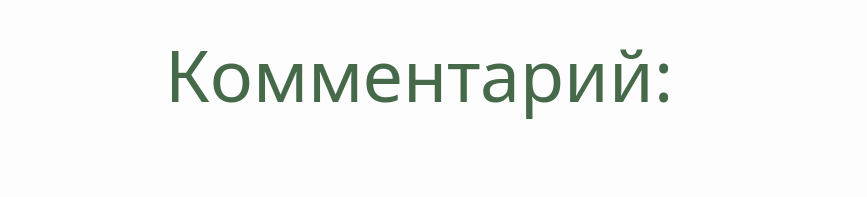Комментарий: